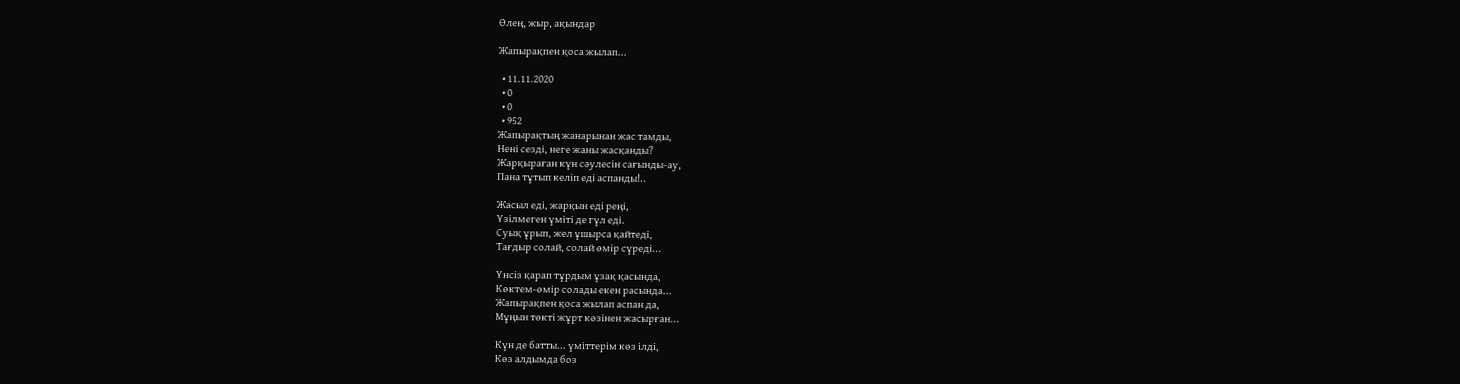Өлең, жыр, ақындар

Жапырақпен қоса жылап...

  • 11.11.2020
  • 0
  • 0
  • 952
Жапырақтың жанарынан жас тамды,
Нені сезді, неге жаны жасқанды?
Жарқыраған күн сәулесін сағынды-ау,
Пана тұтып келіп еді аспанды!..

Жасыл еді, жарқын еді реңі,
Үзілмеген үміті де гүл еді.
Суық ұрып, жел ұшырса қайтеді,
Тағдыр солай, солай өмір сүреді...

Үнсіз қарап тұрдым ұзақ қасында,
Көктем-өмір солады екен расында...
Жапырақпен қоса жылап аспан да,
Мұңын төкті жұрт көзінен жасырған...

Күн де батты... үміттерім көз ілді,
Көз алдымда боз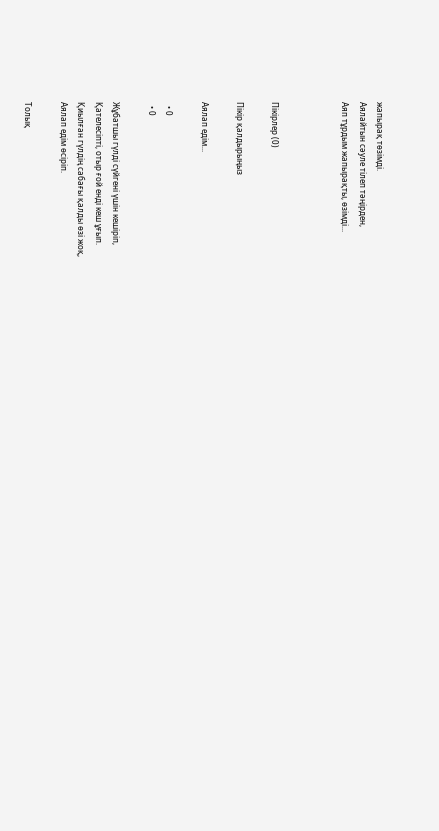жапырақ төзімді.
Аялайтын сәуле тілеп тәңірден,
Аяп тұрдым жапырақты, өзімді...



Пікірлер (0)

Пікір қалдырыңыз

Аялап едім...

  • 0
  • 0

Жұбатшы гүлді сүйгені үшін кешіріп,
Қателесіпті, отыр ғой енді кеш ұғып.
Қиылған гүлдің сабағы қалды өзі жоқ,
Аялап едім өсіріп.

Толық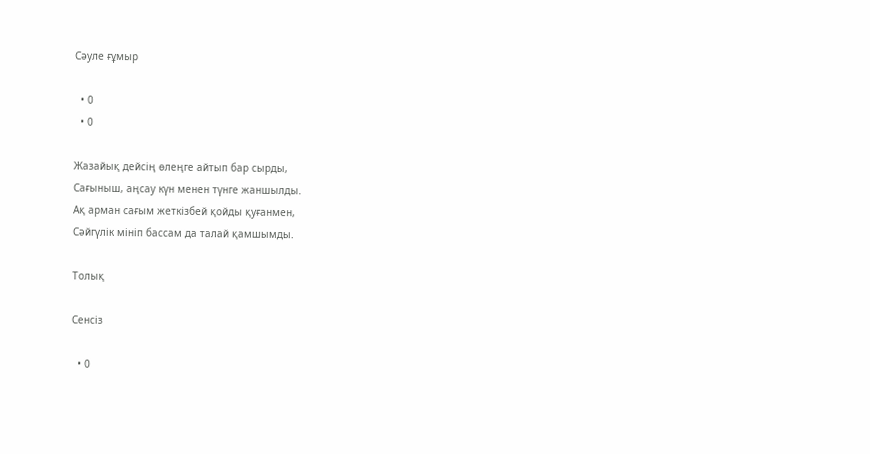Сәуле ғұмыр

  • 0
  • 0

Жазайық дейсің өлеңге айтып бар сырды,
Сағыныш, аңсау күн менен түнге жаншылды.
Ақ арман сағым жеткізбей қойды қуғанмен,
Сәйгүлік мініп бассам да талай қамшымды.

Толық

Сенсіз

  • 0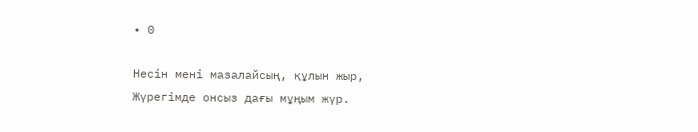• 0

Несін мені мазалайсың, құлын жыр,
Жүрегімде онсыз дағы мұңым жүр.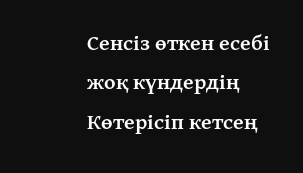Сенсіз өткен есебі жоқ күндердің
Көтерісіп кетсең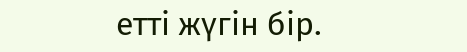етті жүгін бір.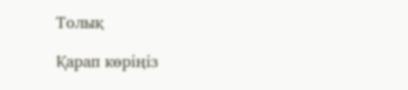Толық

Қарап көріңіз